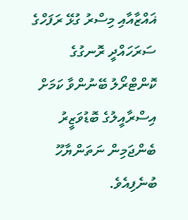ޣައްޒާއާއި މިސްރު ގުޅޭ ރަފަހްގެ ސަރަހައްދީ ރޮނގުގެ ކޮންޓްރޯލު ބޭނުންވާ ކަމަށް އިސްރާއީލުގެ ބޮޑުވަޒީރު ބެންޖަމިން ނަތަންޔާހޫ ބުނެފިއެވެ.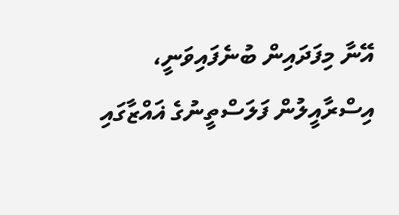އޭނާ މިފަދައިން ބުނެފައިވަނީ، އިސްރާއީލުން ފަލަސްތީނުގެ ޣައްޒާގައި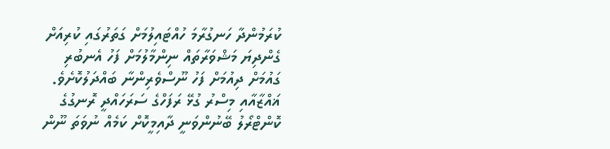ކުރަމުންދާ ހަނގުރާމަ ހުއްޓައިލުމަށް ގަތަރުގައި ކުރިއަށް ގެންދިޔަ މަޝްވަރާތައް ނިންމާލުމަށް ފަހު އެނބުރި ގައުމަށް ދިއުމަށް ފަހު ނޫސްވެރިންނާ ބައްދަލުކޮށެވެ.
ޣައްޒާއާއި މިސްރު ގުޅޭ ރަފަހްގެ ސަރަހައްދީ ރޮނގުގެ ކޮންޓްރޯލު ބޭނުންވަނީ ދާއިމީކޮށް ކަމެއް ނުވަތަ ނޫން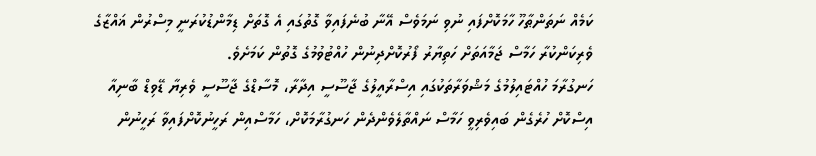ކަމެއް ނަތަންޠާހޫ ހާމަކޮށްފައި ނުވި ނަމަވެސް އޭނާ ބުނެފައިވާ ގޮތުގައި އެ ގޮތަށް ޑިމާންޑުކުރަނީ މިސްރުން ޣައްޒާގެ ވެރިކަންކުރާ ހަމާސް ޖަމާއަތަށް ހަތިޔާރު ފޯރުކޮށްދިނުން ހުއްޓުވުމުގެ ގޮތުން ކަމަށެވެ.
ހަނގުރާމަ ހުއްޓައިލުމުގެ މަޝްވަރާތަކުގައި އިސްރާއީލުގެ ޖާސޫސީ އިދާރާ، މޮސާޑްގެ ޖާސޫސީ ވެރިޔާ ޑޭވިޑް ބާނިއާ އިސްކޮށް ހުރެގެން ބައިވެރިވީ ހަމާސް ނައްތާލެވެންދެން ހަނގުރާމަކޮށް، ހަމާސްއިން ރަހީނުކޮށްފައިވާ ރަހީނުން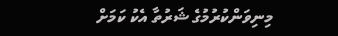މިނިވަންކުރުމުގެ ޝަރުތާ އެކު ކަމަށް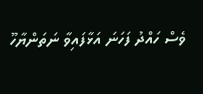ވެސް ހައްދު ފަހަނަ އަޅާފައިވާ ނަތަންޔާހޫ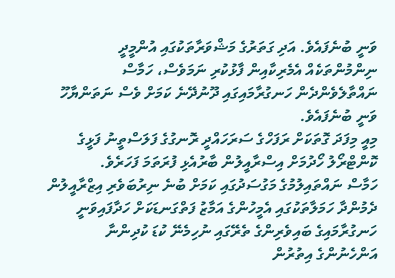ވަނީ ބުނެފައެވެ. އަދި ގަތަރުގެ މަޝްވަރާތަކުގައި އުންމީދީ ނިންމުންތަކެއް އެމެރިކާއިން ފާޅުކުރި ނަމަވެސް، ހަމާސް ނައްތާލެވެންދެން ހަނގުރާމައިގައި ދޫނުދޭނެ ކަމަށް ވެސް ނަތަންޔާހޫ ވަނީ ބުނެފައެވެ.
މިއީ މިފަދަ ގޮތަކަށް ރަފަހްގެ ސަރަހައްދީ ރޮނގުގެ ފަލަސްތީނު ފަޅީގެ ކޮންޓްރޯލު ހޯދުމަށް އިސްރާއީލުން ބާރުއެޅި ފުރަތަމަ ފަހަރެވެ.
ހަމާސް ނައްތައިލުމުގެ މަގުސަދުގައި ކަމަށް ބުނެ ނިރުބަވެރި އިޒްރާއީލުން ދެމުންދާ ހަމަލާތަކުގައި އެމީހުންގެ އަމާޒު ފަތްގަނޑަކަށް ހަދާފައިވަނީ ހަނގުރާމައިގެ ބައިވެރިންގެ ތެރޭގައި ނުހިމެނޭ ކުޑަ ކުދިންނާ އަންހެނުންގެ އިތުރުން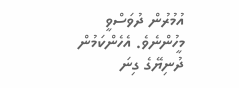އުމުރުން ދުވަސްވީ މީހުންނެވެ. އެހެންކަމުން ދުނިޔޭގެ ގިނަ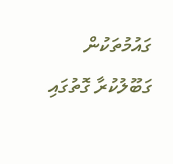ގައުމުތަކުން ގަބޫލުކުރާ ގޮތުގައި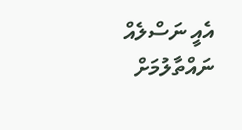އެއީ ނަސްލެއް ނައްތާލުމަށް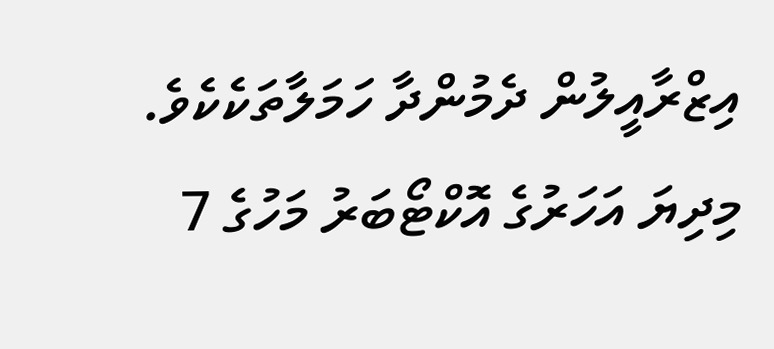އިޒްރާއީލުން ދެމުންދާ ހަމަލާތަކެކެވެ.
މިދިޔަ އަހަރުގެ އޮކްޓޯބަރު މަހުގެ 7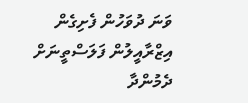ވަނަ ދުވަހުން ފެށިގެން އިޒްރާއީލުން ފަލަސްތީނަށް ދެމުންދާ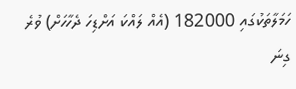ހަމަލާތަކުގައި 182000 (އެއް ލައްކަ އަށްޑިހަ ދެހާހަށް) ވުރެ ގިނަ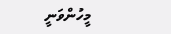މީހުންވަނީ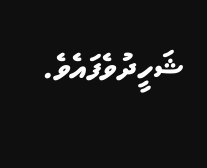ޝަހީދުވެފައެވެ.